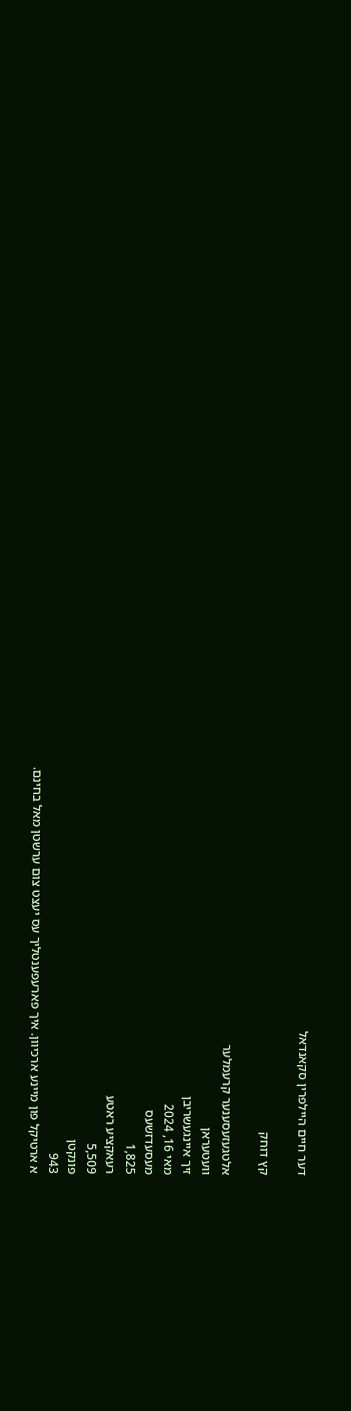דער חיים היילפרין סקאנדאל

קץ דוחק

אלטגעזעסענער קרעמלער
וועטעראן
זיך איינגעשריבן
מאי 16, 2024
מעסעדזשעס
1,825
רעאקציע ראטע
5,509
פונקטן
943
א ארטיקל פון מײנע ארכיװן. איך פארעפענטליך עס יעצט צום ערשטן מאל בחינם.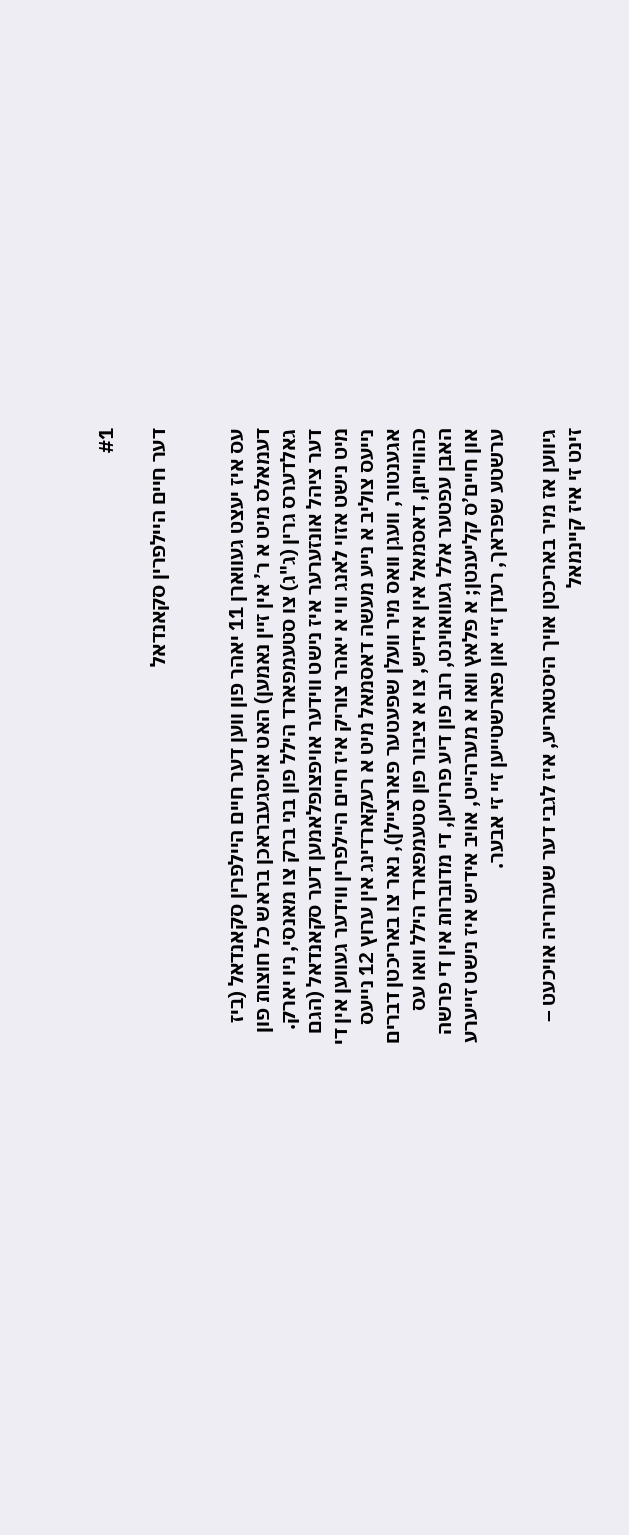#1

דער חיים היילפרין סקאנדאל


עס איז יעצט געווארן 11 יאהר פון ווען דער חיים היילפרין סקאנדאל (ביז דעמאלס מיט א ר’ אין זיין נאמען) האט אויסגעבראכן בראש כל חוצות פון גאלדערס גרין (ג"ג) צו סטעמפארד הילל פון בני ברק צו מאנסי, ניו יארק. דער ציהל אונזערער איז נישט ווידער אויפצופלאמען דער סקאנדאל (הגם מיט נישט אזוי לאנג ווי א יאהר צוריק איז חיים היילפרין ווידער געווען אין די נייעס צוליב א נייע מעשה דאסמאל מיט א רעקארדינג אין ערוץ 12 נייעס אגענטור, וועגן וואס מיר וועלן שפעטער פארציילן), נאר צו באריכטן דברים כהווייתן, דאסמאל אין אידיש, צו א ציבור פון סטעמפארד הילל וואו עס האבן עפטער אלל געוואוינט, רוב פון דיע פרויען, די מדוברות אין די פרשה און חיים’ס קליענטן; א פלאץ וואו א מערהייט, אויב אידיש איז נישט זייערע ערשטע שפראך, רעדן זיי און פארשטייען זיי זי אבער.

גיווען אז מיר באריכטן אויך היסטאריע, איז לגבי דער שערוריה אויכעט – זינט זי איז קיינמאל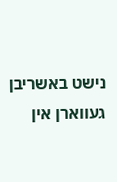נישט באשריבן געווארן אין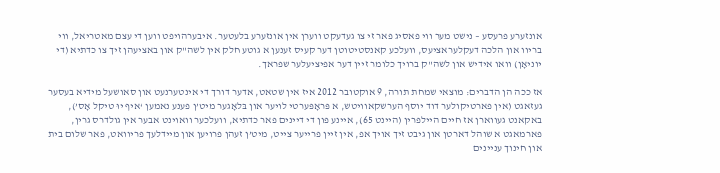אונזערע פרעסע – נישט מער ווי פאסיג פאר זי צו געדעקט ווערן אין אונזערע בלעטער. איבערהויפט ווען די עצם מאטריאל, ווי בריוו און הלכה דעקלעראציעס, וועלכע קאנסטיטוטן דער קעיס זענען א גוטע חלק אין לשה"ק און באציעהן זיך צו כדתיא (די יוניאָן) וואו אידיש און לשה"ק ברויך כלומר זיין דער אפיציעלער שפראך.

אז ככה הן הדברים: מוצאי שמחת תורה, 9 אוקטובר 2012 איז אין שטאט, אדער דורך די אינטערנעט און סאושעל מידיא בעסער געזאגט (אין פארטיקולער דוד יוסף הערשקאוויטש, א פּראָפּערטי לויער און בּלאָגער מיט’ן פענע נאמען ‘איף יוּ טיקל אָס’), באקאנט געווארן אז חיים היילפרין (היינט 65), איינע פון די דיינים פאר כדתיא, וועלכער וואוינט אבער אין גולדרס גרין, פארמאגט א שוהל דארטן און גיבט זיך אויך אפ, אין זיין פרייער צייט, מיט’ן זעהן פרויען און מיידלעך פריוואט, פאר שלום בית און חינוך עניינים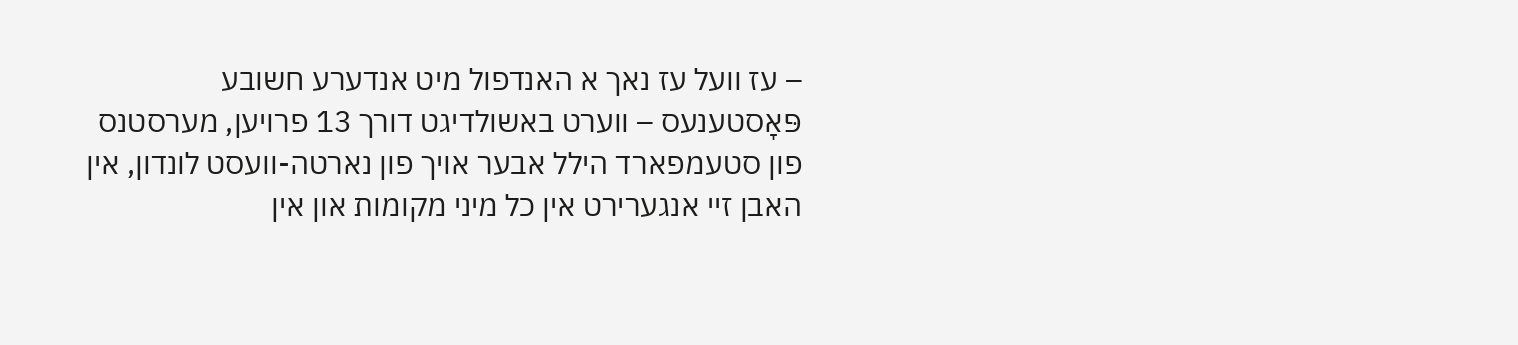– עז וועל עז נאך א האנדפול מיט אנדערע חשובע פּאָסטענעס – ווערט באשולדיגט דורך 13 פרויען, מערסטנס פון סטעמפארד הילל אבער אויך פון נארטה-וועסט לונדון, אין האבן זיי אנגערירט אין כל מיני מקומות און אין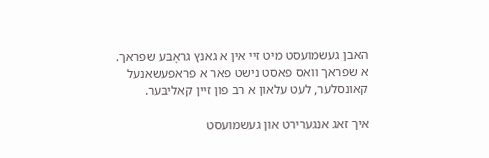האבן געשמועסט מיט זיי אין א גאנץ גראָבּע שפראך. א שפראך וואס פאסט נישט פאר א פראפעשאנעל קאונסלער, לעט עלאון א רב פון זיין קאליבּער.

איך זאג אנגערירט און געשמועסט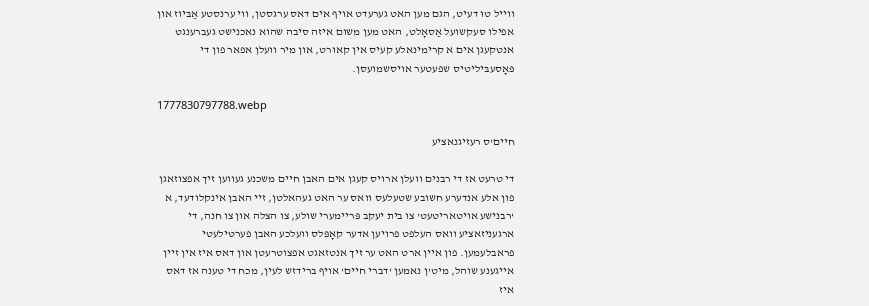ווייל טוּ דעיט, הגם מען האט גערעדט אויף אים דאס ערגסטן, ווי ערנסטע אַבּיוז און אפילו סעקשועל אַסאָלט, האט מען משום איזה סיבה שהוא נאכנישט געברענגט אנטקעגן אים א קרימינאלע קעיס אין קאורט, און מיר וועלן אפאר פון די פּאָסעבּיליטיס שפעטער אויסשמועסן.

1777830797788.webp

חיים'ס רעזיגנאציע

די טרעט אז די רבנים וועלן ארויס קעגן אים האבן חיים משכנע געווען זיך אפצוזאגן פון אלע אנדערע חשובע שטעלעס וואס ער האט געהאלטן, זיי האבן אינקלודעד, א ‘רבנישע אויטאריטעט’ צו בית יעקב פּריימערי שולע, צו הצלה און צו חנה, די ארגעניזאציע וואס העלפט פרויען אדער קאָפּלס וועלכע האבן פערטילעטי פראבלעמען. פון איין ארט האט ער זיך אנטזאגט אפצוטרעטן און דאס איז אין זיין אייגענע שוהל, מיט’ן נאמען ‘דברי חיים’ אויף ברידזש לעין, מכח די טענה אז דאס איז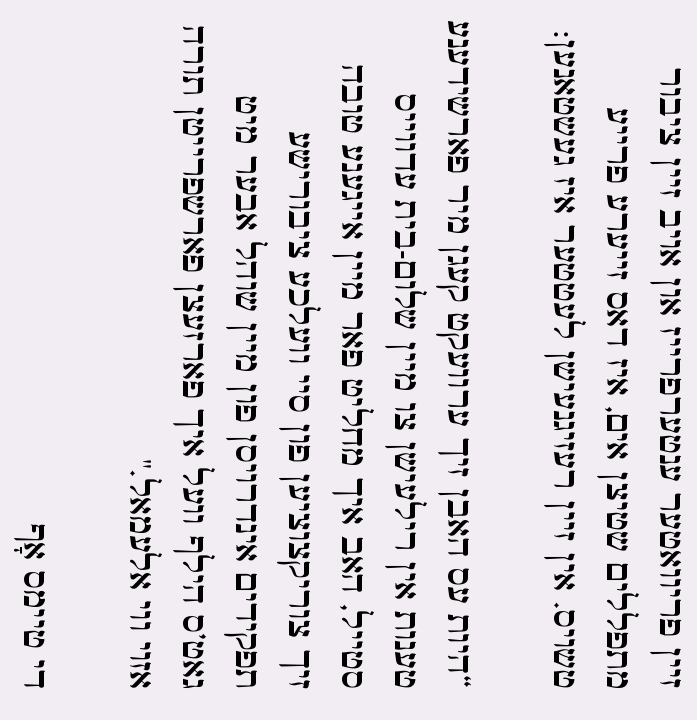זיין פריוואטער ענטערפרייז און אויב זיין ציבור מתפללים שטיצן אים, איז דאס זייערע פרייע טשויס. אין זיין רעזיגנעישן לעטטער איז געשטאנען:

“היות עס האבן זיך ערוועקט קעגן מיר פארשידענע טענות אין רילעישן צו מיין שלום-בית עדווייס סטייל, האב איך מחליט פאר מיין אייגענע טובה זיך צוריקצוציען פון סיי וועלכע ציבורישע תפקידים אינדרויסן פון מיין שוהל אבער מיט גאט’ס הילף וועל איך פארזעצן פארשפרייטן תורה אזוי ווי אלעמאל."

די טיימס אָף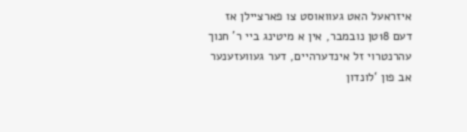איזראעל האט געוואוסט צו פארציילן אז דעם 18טן נובמבר, אין א מיטינג ביי ר’ חנוך עהרנטרוי זל אינדערהיים, דער געוועזענער אב פון ‘לונדון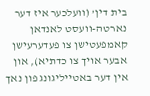בית דין’ (וועלכער איז דער נארטה-וועסט לאנדאן קאמפעטישן צו פעדערעישן אבער אויך צו כדתיא), און אין דער באטייליגונג פון נאך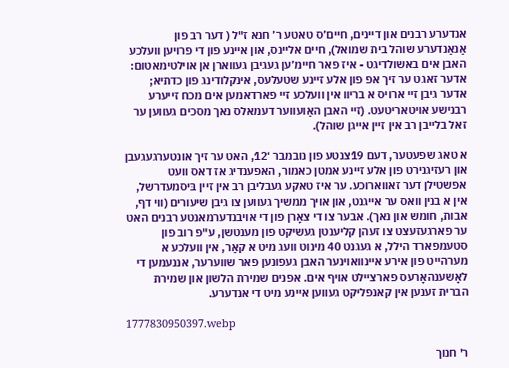אנדערע רבנים און דיינים, חיים’ס טאטע ר’ חנא ז"ל ( דער רב פון אַנאַנדערע שוהל בית שמואל), חיים אליינס, און איינע פון די פרויען וועלכע האבן אים באשולדיגט - איז פאר חיימ’ען געגיבן געווארן אן אוילטימאטום: אדער זאגט ער זיך אפ פון אלע זיינע שטעלעס, אינקלודינג פון כדתיא; אדער גיבן זיי ארויס א בריוו אין וועלכע זיי פארדאמען אים מכח זייערע רבנישע אויטאריטעט. (זיי האבן האַועווער דעמאלס נאך מסכים געווען ער זאל בלייבן רב אין זיין אייגן שוהל).

א טאג שפעטער, דעם 19צנטע פון נובמבר ‘12, האט ער זיך אונטערגעגעבן און רעזיגנירט פון אלע זיינע אמטן כאמור, האפענדיג אז דאס וועט אפשטילן דער זאווארוכע. ער איז טאקע געבליבן רב אין זיין בּיסמעדרשל, אין א בנין וואס ער אייגנט, און אויך ממשיך געווען צו גיבן שיעורים (ווי דף, אבות, חומש און נאך). אבער צו די צאָרן פון די אויבנדערמאנטע רבנים האט ער פארגעזעצט צו זעהן קליענטן געשיקט פון מענטשן, ע"פ רוב פון סטעמפארד הילל, א געגנט 40 מינוט וועג מיט א קאַר, אין וועלכע א מערהייט פון אירע איינוואוינער האבן געפונען פאר שווערער, אננעמען די לאָשענהאָרעס פארציילט אויף אים. אפנים שמירת הלשון און שמירת הברית זענען אין קאנפליקט געווען איינע מיט די אנדערע.

1777830950397.webp

ר' חנוך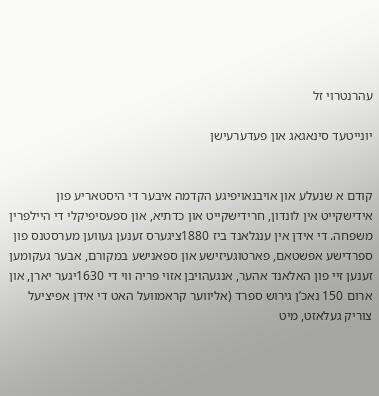עהרנטרוי זל

יונייטעד סינאגאג און פעדערעישן


קודם א שנעלע און אויבנאויפיגע הקדמה איבער די היסטאריע פון אידישקייט אין לונדון, חרידישקייט און כדתיא, און ספעסיפיקלי די היילפרין משפחה. די אידן אין ענגלאנד ביז 1880ציגערס זענען געווען מערסטנס פון ספרדישע אפשטאם, פארטוגעיזישע און ספאנישע במקורם, אבער געקומען זענען זיי פון האלאנד אהער, אנגעהויבן אזוי פריה ווי די 1630יגער יארן, און ארום 150 נאכ’ן גירוש ספרד (אליווער קראמוועל האט די אידן אפיציעל צוריק געלאזט, מיט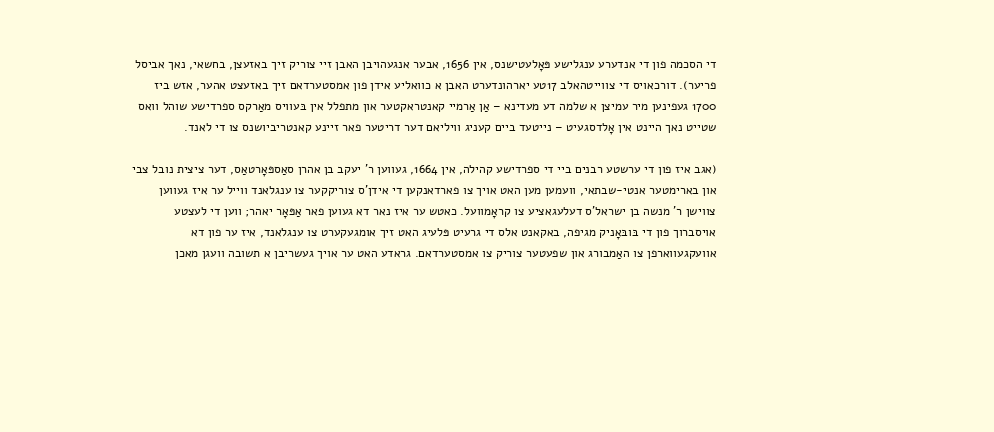די הסכמה פון די אנדערע ענגלישע פּאָלעטישנס, אין 1656, אבער אנגעהויבן האבן זיי צוריק זיך באזעצן, בחשאי, נאך אביסל פריער). דורכאויס די צווייטהאלב 17טע יארהונדערט האבן א כוואליע אידן פון אמסטערדאם זיך באזעצט אהער, אזש ביז 1700 געפינען מיר עמיצן א שלמה דע מעדינא – אַן אַרמיי קאנטראקטער און מתפלל אין בּעוויס מאַרקס ספרדישע שוהל וואס שטייט נאך היינט אין אָלדסגעיט – נייטעד ביים קעניג וויליאם דער דריטער פאר זיינע קאנטריביושנס צו די לאנד.

(אגב איז פון די ערשטע רבנים ביי די ספרדישע קהילה, אין 1664, געווען ר’ יעקב בן אהרן סאַספּאָרטאַס, דער ציצית נובל צבי און בארימטער אנטי-שבתאי, וועמען מען האט אויך צו פארדאנקען די אידן’ס צוריקקער צו ענגלאנד ווייל ער איז געווען צווישן ר’ מנשה בן ישראל’ס דעלעגאציע צו קראָמוועל. כאטש ער איז נאר דא געוען פאר אַפּאָר יאהר; ווען די לעצטע אויסברוך פון די בּובּאָניק מגיפה, באקאנט אלס די גרעיט פּלעיג האט זיך אומגעקערט צו ענגלאנד, איז ער פון דא אוועקגעווארפן צו האַמבורג און שפעטער צוריק צו אמסטערדאם. גראדע האט ער אויך געשריבן א תשובה וועגן מאכן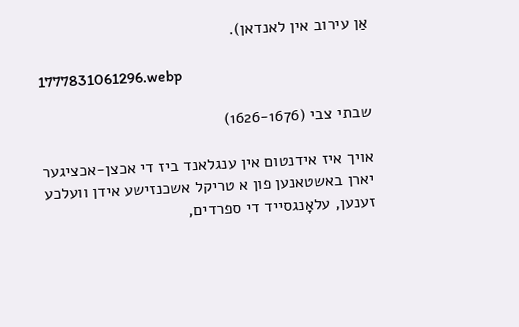אַן עירוב אין לאנדאן).

1777831061296.webp

שבתי צבי (1626-1676)

אויך איז אידנטום אין ענגלאנד ביז די אכצן-אכציגער יארן באשטאנען פון א טריקל אשכנזישע אידן וועלכע זענען, עלאָנגסייד די ספרדים,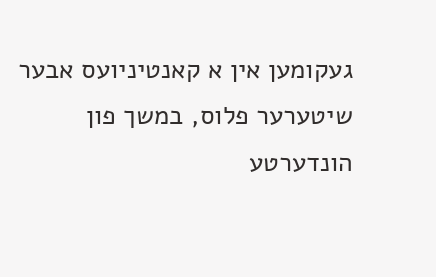געקומען אין א קאנטיניועס אבער שיטערער פלוס, במשך פון הונדערטע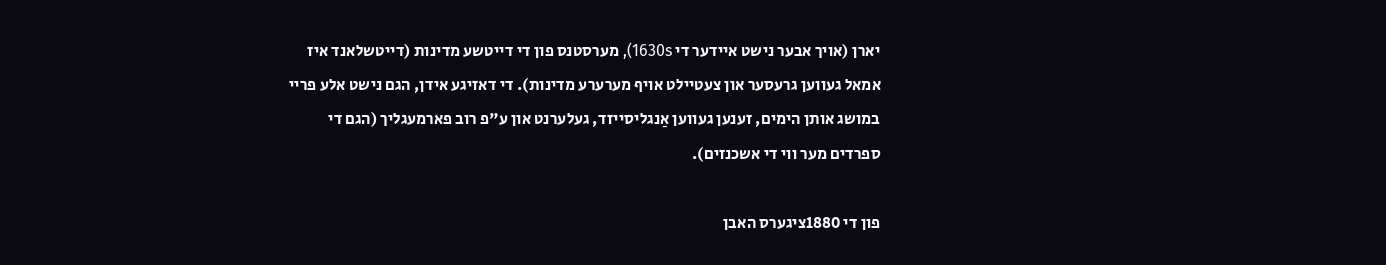יארן (אויך אבער נישט איידער די 1630s), מערסטנס פון די דייטשע מדינות (דייטשלאנד איז אמאל געווען גרעסער און צעטיילט אויף מערערע מדינות). די דאזיגע אידן, הגם נישט אלע פריי במושג אותן הימים, זענען געווען אַנגליסייזד, געלערנט און ע"פ רוב פארמעגליך (הגם די ספרדים מער ווי די אשכנזים).

פון די 1880ציגערס האבן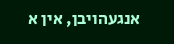אנגעהויבן, אין א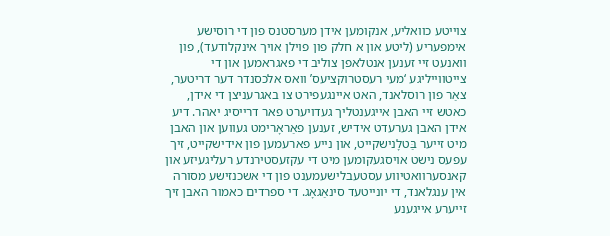צוייטע כוואליע, אנקומען אידן מערסטנס פון די רוסישע אימפעריע (ליטע און א חלק פון פוילן אויך אינקלודעד), פון וואנעט זיי זענען אנטלאפן צוליב די פאגראמען און די צייטווייליגע ‘מעי רעסטרוקציעס’ וואס אלכסנדר דער דריטער, צאַר פון רוסלאנד, האט איינגעפירט צו באגרעניצן די אידן, כאטש זיי האבן אייגענטליך געדויערט פאר דרייסיג יאהר. דיע אידן האבן גערעדט אידיש, זענען פאַראָרימט געווען און האבן מיט זייער בַּטלָנישקייט, און נייע פארעמען פון אידישקייט, זיך עפעס נישט אויסגעקומען מיט די עקזעסטירנדע רעליגעיזע און קאנסערוואטיווע עסטעבלישעמענט פון די אשכנזישע מסורה אין ענגלאנד, די יונייטעד סינאַגאָג. די ספרדים כאמור האבן זיך זייערע אייגענע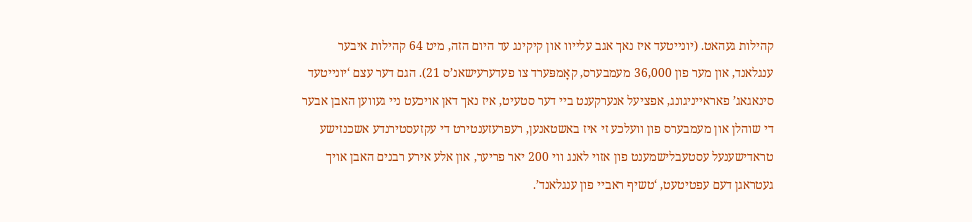קהילות געהאט. (יונייטעד איז נאך אגב עלייוו און קיקינג עד היום הזה, מיט 64 קהילות איבער ענגלאנד, און מער פון 36,000 מעמבערס, קאָמפּערד צו פעדערעישאנ’ס 21). הגם דער עצם ‘יונייטעד סינאגאג’ פאראייניגונג, אפציעל אנערקענט ביי דער סטעיט, איז נאך דאן אויכעט ניי געווען האבן אבער די שוהלן און מעמבערס פון וועלכע זי איז באשטאנען, רעפרעזענטירט די עקזעסטירנדע אשכנזישע טראדישענעל עסטעבלישמענט פון אזוי לאנג ווי 200 יאר פריער, און אלע אירע רבנים האבן אויך געטראגן דעם עפטיטעט, ‘טשיף ראביי פון ענגלאנד’.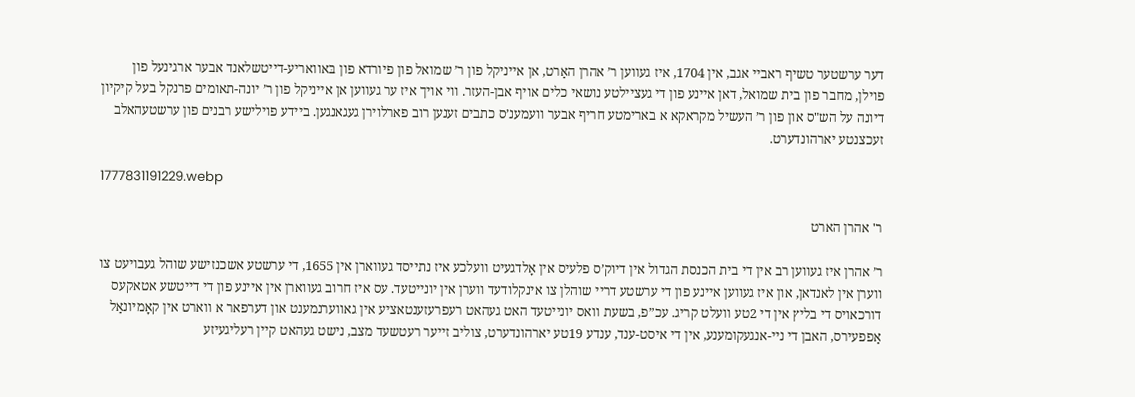דער ערשטער טשיף ראביי אגב, אין 1704, איז געווען ר’ אהרן האַרט, אן אייניקל פון ר’ שמואל פון פיורדא פון בּאוואריע-דייטשלאנד אבער ארגינעל פון פוילן, מחבר פון בית שמואל, דאן איינע פון די געציילטע נושאי כלים אויף אבן-העזר. ווי אויך איז ער געווען אן אייניקל פון ר’ יונה-תאומים פרנקל בעל קיקיון דיונה על הש"ס און פון ר’ העשיל מקראקא א בארימטע חריף אבער וועמענ’ס כתבים זענען רוב פארלוירן געגאנגען. ביידע פוילישע רבנים פון ערשטעהאלב זעכצנטע יארהונדערט.

1777831191229.webp

ר' אהרן הארט

ר’ אהרן איז געווען רב אין די בית הכנסת הגדול אין דיוק’ס פלעיס אין אָלדגעיט וועלכע איז נתייסד געווארן אין 1655, די ערשטע אשכנזישע שוהל געבויעט צו ווערן אין לאנדאן, און איז געווען איינע פון די ערשטע דריי שוהלן צו אינקלודעד ווערן אין יונייטעד. עס איז חרוב געווארן אין איינע פון די דייטשע אטאקעס דורכאויס די בליץ אין די 2טע וועלט קריג. עכ”פ, בשעת וואס יונייטעד האט געהאט רעפרעזענטאציע אין גאווערנמענט און דערפאר א ווארט אין קאָמיונאַל אַפפעירס, האבן די ניי-אנגעקומענע, אין די איסט-ענד, ענדע 19טע יארהונדערט, צוליב זייער רעטשעד מצב, נישט געהאט קיין רעליגעיזע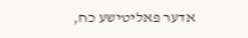אדער פאליטישע כח,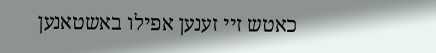כאטש זיי זענען אפילו באשטאנען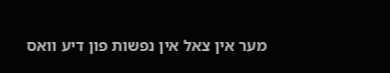מער אין צאל אין נפשות פון דיע וואס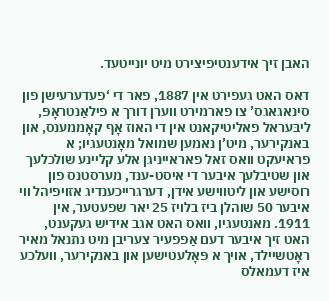האבן זיך אידענטיפיצירט מיט יונייטעד.

דאס האט געפירט אין 1887, פאר די ‘פעדערעישן פון סינאגאגס’ צו פארמירט ווערן דורך א פילאַנטראָפּ, ליבּעראל פאליטיקאנט אין די האוז אָף קאָממענס, און באנקירער, מיט’ן נאמען שמואל מאָנטעגיו; א פראיעקט וואס זאל פאראייניגן אלע קליינע שולכלעך און שטיבלעך איבער די איסט-ענד, מערסטנס פון רוסישע און ליטווישע אידן, דערגרייכענדיג אזויפיהל ווי איבער 50 שוהלן ביז בלויז 25 יאר שפעטער, אין 1911. מאנטעגיו, וואס האט אגב אידיש געקענט, האט זיך איבער דעם אַפפעיר צעריבן מיט נתנאל מאיר ראָטשיילד, אויך א פּאָלעטישען און באנקירער, וועלכע איז דעמאלס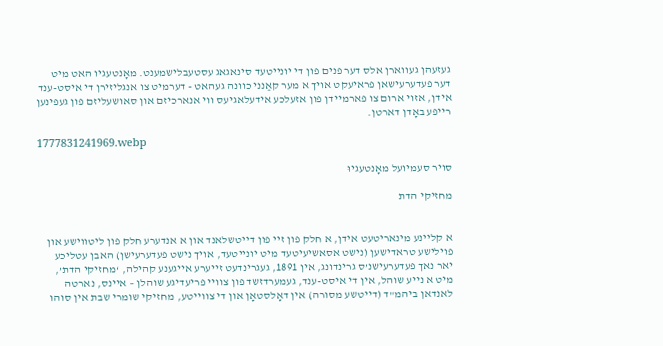געזעהן געווארן אלס דער פנים פון די יונייטעד סינאגאג עסטעבלישמענט. מאָנטעגיו האט מיט דער פעדערעישאן פראיעקט אויך א מער קאַנני כוונה געהאט - דערמיט צו אנגליזירן די איסט-ענד אידן, אזוי ארום צו פארמיידן פון אזעלכע אידעלאגיעס ווי אנארכיזם און סאושעליזם פון געפינען רייפע באָדן דארטן.

1777831241969.webp

סויר סעמיועל מאָנטעגיוּ

מחזיקי הדת


א קליינע מינאריטעט אידן, א חלק פון זיי פון דייטשלאנד און א אנדערע חלק פון ליטווישע און פוילישע טראדישען (נישט אסאשיעיטעד מיט יונייטעד, אויך נישט פעדערעישן) האבן עטליכע יאר נאך פעדערעישנ’ס גרינדונג, אין 1891, געגרינדעט זייערע אייגענע קהילה, ‘מחזיקי הדת’, מיט א נייע שוהל, אין די איסט-ענד, געמערדזשד פון צוויי פריעדיגע שוהלן – איינס, נארטה לאנדאן ביהמ"ד (דייטשע מסורה) אין דאָלסטאָן און די צווייטע, מחזיקי שומרי שבת אין סוהו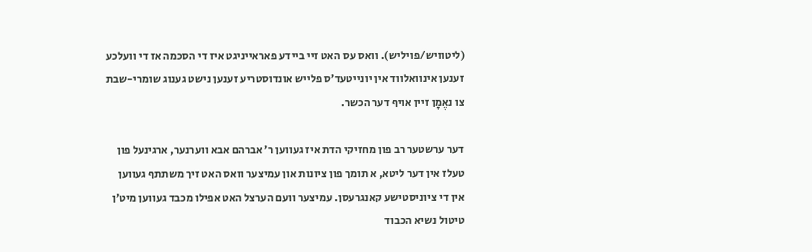(ליטוויש/פויליש). וואס עס האט זיי ביידע פאראייניגט איז די הסכמה אז די וועלכע זענען אינוואלווד אין יונייטעד’ס פלייש אונדוסטריע זענען נישט גענוג שומרי-שבת צו נאֶמָן זיין אויף דער הכשר.

דער ערשטער רב פון מחזיקי הדת איז געווען ר’ אברהם אבא ווערנער, ארגינעל פון טעלז אין דער ליטא, א תומך פון ציונות און עמיצער וואס האט זיך משתתף געווען אין די ציוניסטישע קאנגרעסן. עמיצער וועם הערצל האט אפילו מכבד געווען מיט’ן טיטול נשיא הכבוד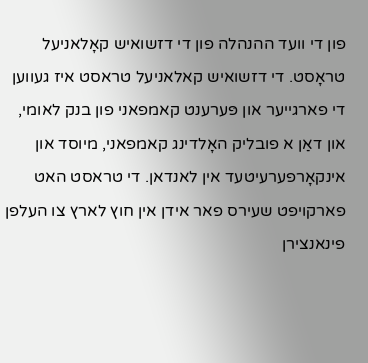פון די וועד ההנהלה פון די דזשואיש קאָלאניעל טראָסט. די דזשואיש קאלאניעל טראסט איז געווען די פארגייער און פּערענט קאמפאני פון בנק לאומי, און דאַן א פובליק האָלדינג קאמפאני, מיוסד און אינקאָרפערעיטעד אין לאנדאן. די טראסט האט פארקויפט שעירס פאר אידן אין חוץ לארץ צו העלפן פינאנצירן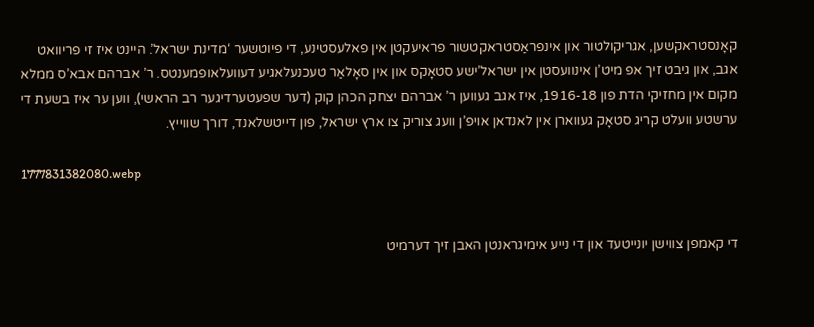קאָנסטראקשען, אגריקולטור און אינפראַסטראקטשור פראיעקטן אין פאלעסטינע, די פיוטשער ‘מדינת ישראל’. היינט איז זי פריוואט אגב, און גיבט זיך אפ מיט’ן אינוועסטן אין ישראל’ישע סטאָקס און אין סאָלאַר טעכנעלאגיע דעוועלאופמענטס. ר’ אברהם אבא’ס ממלא מקום אין מחזיקי הדת פון 1916-18, איז אגב געווען ר’ אברהם יצחק הכהן קוק (דער שפעטערדיגער רב הראשי), ווען ער איז בשעת די ערשטע וועלט קריג סטאָק געווארן אין לאנדאן אויפ’ן וועג צוריק צו ארץ ישראל, פון דייטשלאנד, דורך שווייץ.

1777831382080.webp


די קאמפן צווישן יונייטעד און די נייע אימיגראנטן האבן זיך דערמיט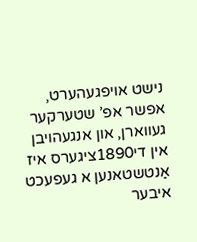נישט אויפגעהערט, אפשר אפ’ שטערקער געווארן, און אנגעהויבן אין די1890ציגערס איז אַנטשטאנען א געפעכט איבער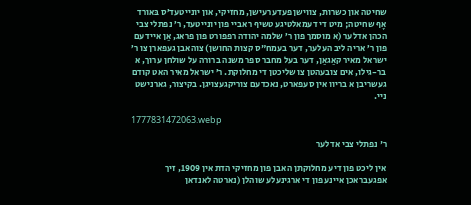שחיטה און כשרות, צווישן פעדערעישן, מחזיקי, און יונייטעד’ס בּאורד אָף שחיטה; מיט די דעמאלטיגע טשיף ראביי פון יונייטעד, ר’ נפתלי צבי הכהן אדלער (א מוסמך פון ר’ שלמה יהודה רפפורט פון פראג, אַן איידעם פון ר’ אריה ליב העלער, דער בעמח"ס קצות החושן) צוהאבן געפארן צו ר’ ישראל מאיר קאַגאַן, דער בעל מחבר ספר משנה ברורה על שולחן ערוך, א בר-גילו, אים צובעהטן צו שליכטן די מחלוקת. ר’ ישראל מאיר האט קודם געשריבן א בריוו אין סעפארט, נאכדעם צוריקגעצויגן. בקיצור, גארנישט ניי.

1777831472063.webp

ר' נפתלי צבי אדלער

אין ליכט פון דיע מחלוקתן האבן פון מחזיקי הדת אין 1909, זיך אפגעבראכן איינע פון די ארגינעלע שוהלן (נארטה לאנדאן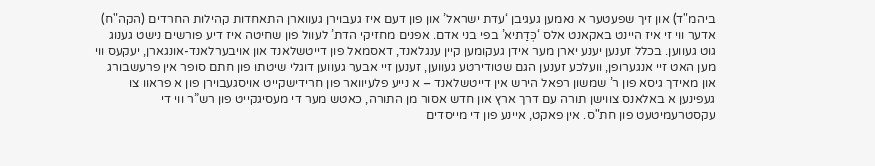ביהמ"ד) און זיך שפעטער א נאמען געגיבן ‘עדת ישראל’ און פון דעם איז געבוירן געווארן התאחדות קהילות החרדים (הקה"ח) אדער ווי זי איז היינט באקאנט אלס ‘כְּדַתיא’ בפי בני אדם. אפנים מחזיקי הדת’ לעוול פון שחיטה איז דיע פורשים נישט גענוג גוט געווען. בכלל זענען יענע יארן מער אידן געקומען קיין ענגלאנד, דאסמאל פון דייטשלאנד און אויבערלאנד-אונגארן, יעקעס ווי מען האט זיי אנגערופן, וועלכע זענען הגם שטודירטע געווען, זענען זיי אבער געווען דוגלי שיטתו פון חתם סופר אין פרעשבורג און מאידך גיסא פון ר’ שמשון רפאל הירש אין דייטשלאנד – א נייע פלעיוואר פון חרידישקייט אויסגעבוירן פון א פראוו צו געפינען א באלאנס צווישן תורה עם דרך ארץ און חדש אסור מן התורה, כאטש מער די מעסיגקייט פון רש”ר ווי די עקסטרעמיטעט פון חת"ס. אין פאקט, איינע פון די מייסדים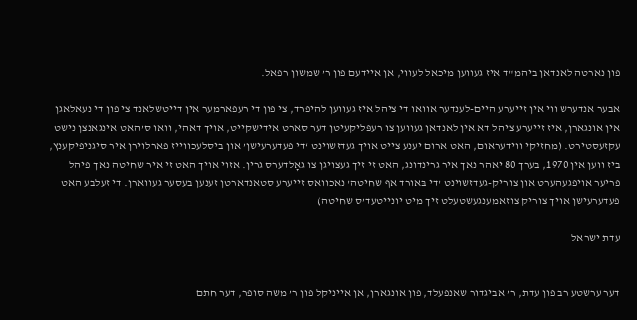פון נארטה לאנדאן ביהמ"ד איז געווען מיכאל לעווי, אן איידעם פון ר’ שמשון רפאל.

אבער אנדערש ווי אין זייערע היים-לענדער אוואו די ציהל איז געווען להיפרד, צי פון די רעפארמער אין דייטשלאנד צי פון די נעאלאגן אין אונגארן, איז זייערע ציהל דא אין לאנדאן געווען צו רעפּליקעיטן דער סארט אידישקייט, אויך דאהי, וואו ס’האט אינגאנצן נישט עקזעסטירט. (מחזיקי ווידעראום, האט ארום יענע צייט אויך געדזשוינט ‘די פעדערעישן’ און ביסלעכווייז פארלוירן איר סיגניפיקענץ, ביז ווען אין 1970, בערך 80 יאהר נאך איר גרינדונג, האט זי זיך געצויגן צו גאָלדערס גרין. אזוי אויך האט זי איר שחיטה נאך פיהל פריער אויפגעהערט און צוריק-געדזשוינט 'די בּאורד אף שחיטה' נאכוואס זייערע סטאנדארטן זענען בעסער געווארן. די זעלבע האט פעדערעישן אויך צוריק צוזאמענגעשטעלט זיך מיט יונייטעד’ס שחיטה)

עדת ישראל


דער ערשטע רב פון עדת, ר’ אביגדור שאנפעלד, פון אונגארן, אן אייניקל פון ר’ משה סופר, דער חתם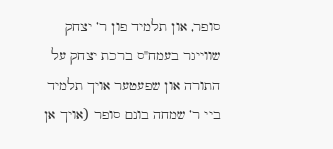סופר, און תלמיד פון ר’ יצחק שווייגר בעמח"ס ברכת יצחק על התורה און שפעטער אויך תלמיד ביי ר’ שמחה בונם סופר (אויך אן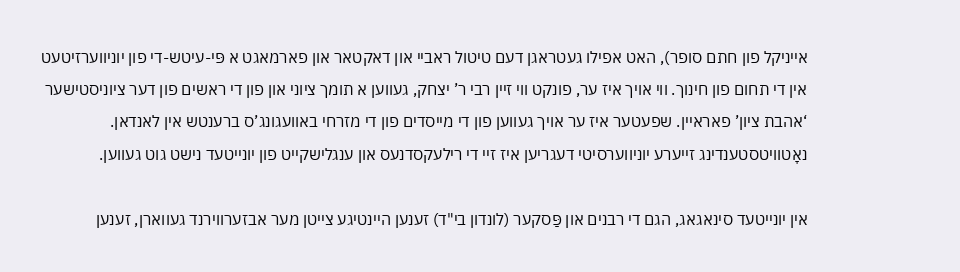אייניקל פון חתם סופר), האט אפילו געטראגן דעם טיטול ראביי און דאקטאר און פארמאגט א פּי-עיטש-די פון יוניווערזיטעט אין די תחום פון חינוך. ווי אויך איז ער, פונקט ווי זיין רבי ר’ יצחק, געווען א תומך ציוני און פון די ראשים פון דער ציוניסטישער ‘אהבת ציון’ פאראיין. שפעטער איז ער אויך געווען פון די מייסדים פון די מזרחי באוועגונג’ס ברענטש אין לאנדאן. נאָטוויטסטענדינג זייערע יוניווערסיטי דעגריען איז זיי די רילעקסדנעס און ענגלישקייט פון יונייטעד נישט גוט געווען.

אין יונייטעד סינאגאג, הגם די רבנים און פַּסקער (לונדון בי"ד) זענען היינטיגע צייטן מער אבזערווירנד געווארן, זענען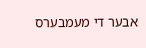אבער די מעמבערס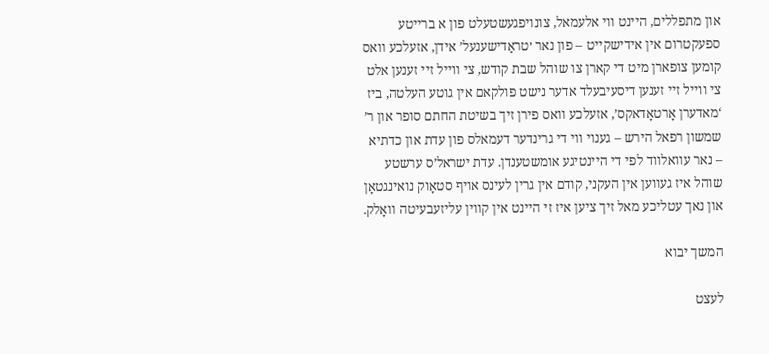און מתפללים, היינט ווי אלעמאל, צונויפגעשטעלט פון א ברייטע ספעקטרום אין אידישקייט – פון נאר ׳טראַדישענעל’ אידן, אזעלכע וואס קומען צופארן מיט די קארן צו שוהל שבת קודש, צי ווייל זיי זענען אלט צי ווייל זיי זענען דיסעיבעלד אדער נישט פולקאם אין גוטע העלטה, ביז ‘מאדערן אָרטאָדאקס’, אזעלכע וואס פירן זיך בשיטת החתם סופר און ר’ שמשון רפאל הירש – גענוי ווי די גרינדער דעמאלס פון עדת און כדתיא – נאר עוואלווד לפי די היינטיגע אומשטענדן. עדת ישראל’ס ערשטע שוהל איז געווען אין העקני, קודם אין גרין לעינס אויף סטאָוק נואינגטאָן און נאך עטליכע מאל זיך ציען איז זי היינט אין קווין עליזעבעיטה וואָלק.

המשך יבוא

לעצט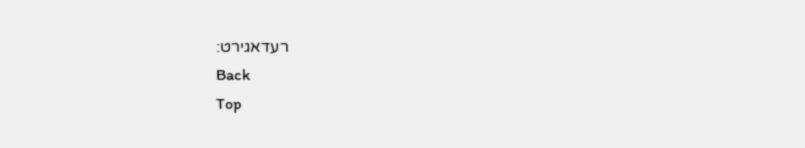רעדאגירט:
Back
Top